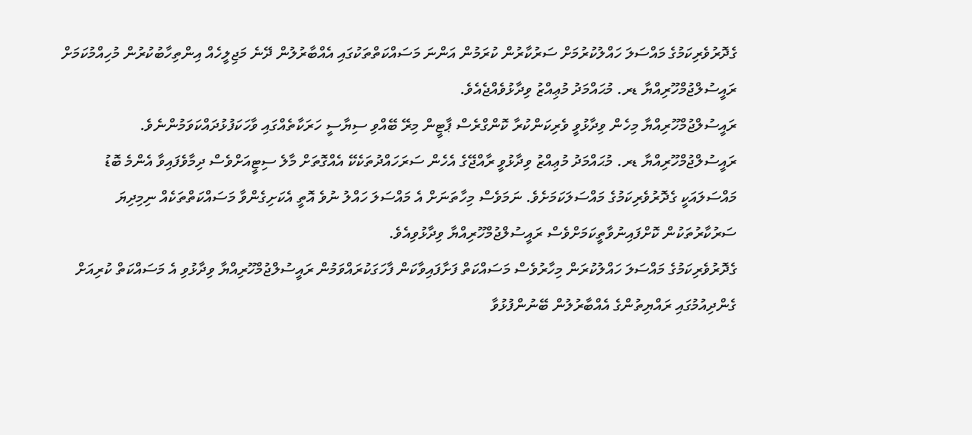ގެދޮރުވެރިކަމުގެ މައްސަލަ ހައްލުކުރުމަށް ސަރުކާރުން ކުރަމުން އަންނަ މަސައްކަތްތަކުގައި އެއްބާރުލުން ދޭނެ މަޖިލީހެއް އިންތިހާބުކުރުން މުހިއްމުކަމަށް ރައީސުލްޖުމްހޫރިއްޔާ ޑރ. މުޙައްމަދު މުޢިއްޒު ވިދާޅުވެއްޖެއެވެ.
ރައީސުލްޖުމްހޫރިއްޔާ މިހެން ވިދާޅުވީ ވެރިކަންކުރާ ކޮންގްރެސް ޕާޓީން މިރޭ ބޭއްވި ސިޔާސީ ހަރަކާތެއްގައި ވާހަކަފުޅުދައްކަވަމުންނެވެ.
ރައީސުލްޖުމްހޫރިއްޔާ ޑރ. މުޙައްމަދު މުޢިއްޒު ވިދާޅުވީ ރާއްޖޭގެ އެހެން ސަރަހައްދުތަކެކޭ އެއްގޮތަށް މާލެ ސިޓީއަށްވެސް ދިމާވެފައިވާ އެންމެ ބޮޑު މައްސަލައަކީ ގެދޮރުވެރިކަމުގެ މައްސަލަކަމަށެވެ. ނަމަވެސް މިހާތަނަށް އެ މައްސަލަ ހައްލު ނުވެ އޮތީ އެކަށިގެންވާ މަސައްކަތްތަކެއް ނިމިދިޔަ ސަރުކާރުތަކުން ކޮށްފައިނުވާތީކަމަށްވެސް ރައީސުލްޖުމްހޫރިއްޔާ ވިދާޅުވިއެވެ.
ގެދޮރުވެރިކަމުގެ މައްސަލަ ހައްލުކުރަން މިހާރުވެސް މަސައްކަތް ފަށާފައިވާކަން ފާހަގަކުރައްވަމުން ރައީސުލްޖުމްހޫރިއްޔާ ވިދާޅުވި އެ މަސައްކަތް ކުރިއަށް ގެންދިއުމުގައި ރައްޔިތުންގެ އެއްބާރުލުން ބޭނުންފުޅުވާ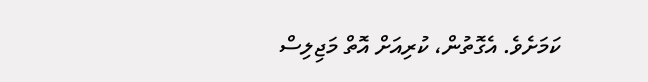ކަމަށެވެ. އެގޮތުން، ކުރިއަށް އޮތް މަޖިލިސް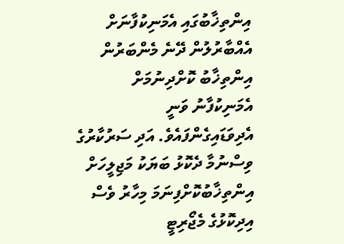އިންތިޚާބުގައި އެމަނިކުފާނަށް އެއްބާރުލުން ދޭނެ މެންބަރުން އިންތިޚާބު ކޮށްދިނުމަށް އެމަނިކުފާނު ވަނީ އެދިވަޑައިގެންފައެވެ. އަދި ސަރުކާރުގެ ވިސްނުމާ ދެކޮޅު ބަޔަކު މަޖިލީހަށް އިންތިޚާބުކޮށްފިނަމަ މިހާރު ވެސް އިދިކޮޅުގެ މެޖޯރިޓީ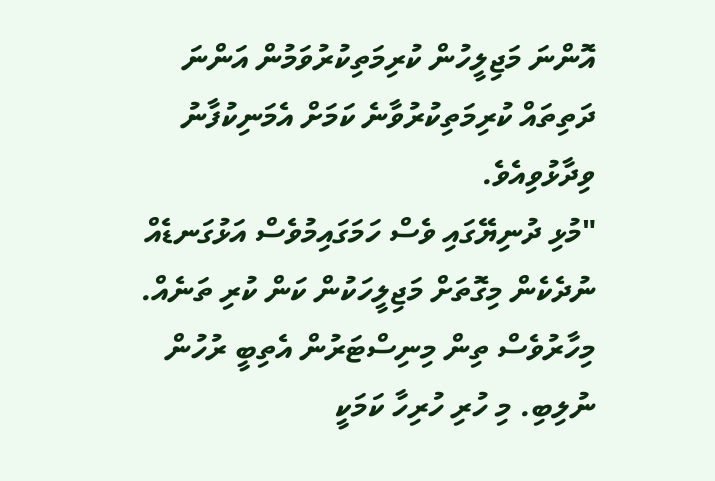އޮންނަ މަޖިލީހުން ކުރިމަތިކުރުވަމުން އަންނަ ދަތިތައް ކުރިމަތިކުރުވާނެ ކަމަށް އެމަނިކުފާނު ވިދާޅުވިއެވެ.
"މުޅި ދުނިޔޭގައި ވެސް ހަމަގައިމުވެސް އަޅުގަނޑެއް ނުދެކެން މިގޮތަށް މަޖިލީހަކުން ކަން ކުރި ތަނެއް. މިހާރުވެސް ތިން މިނިސްޓަރުން އެތިބީ ރުހުން ނުލިބި. މި ހުރި ހުރިހާ ކަމަކީ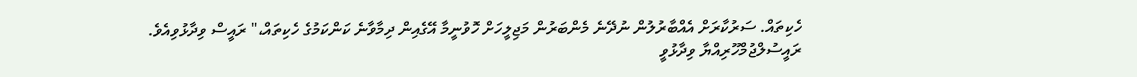ހެކިތައް. ސަރުކާރަށް އެއްބާރުލުން ނުދޭނެ މެންބަރުން މަޖިލީހަށް ހޮވުނީމާ އޭގެއިން ދިމާވާނެ ކަންކަމުގެ ހެކިތައް،" ރައީސް ވިދާޅުވިއެވެ.
ރައީސުލްޖުމްހޫރިއްޔާ ވިދާޅުވީ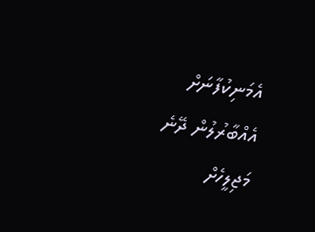އެމަނިކުފާނަށް އެއްބާރުލުން ދޭނެ މަޖިލީހެށް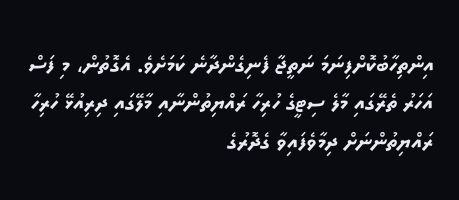އިންތިހާބުކޮށްފިނަމަ ނަތީޖާ ފެނިގެންދާނެ ކަމަށެވެ. އެގޮތުން، މި ފަސް އަހަރު ތެރޭގައި މާލެ ސިޓީގެ ހުރިހާ ރައްޔިތުންނާއި މާލޭގައި ދިރިއުޅޭ ހުރިހާ ރައްޔިތުންނަށް ދިމާވެފައިވާ ގެދޮރުގެ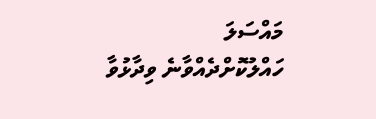މައްސަލަ ހައްލުކޮށްދެއްވާނެ ވިދާޅުވާ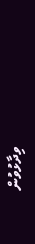ވިދާޅުވުން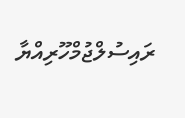ރައިސުލްޖުމްހޫރިއްޔާ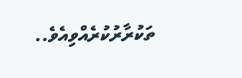ތަކުރާރުކުރެއްވިއެވެ..